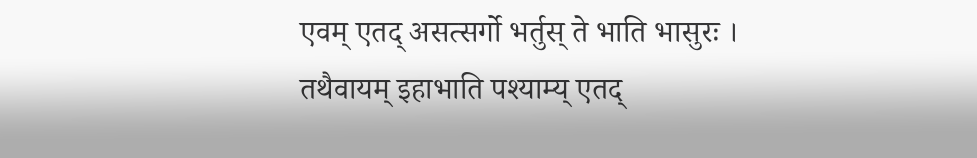एवम् एतद् असत्सर्गो भर्तुस् ते भाति भासुरः । तथैवायम् इहाभाति पश्याम्य् एतद्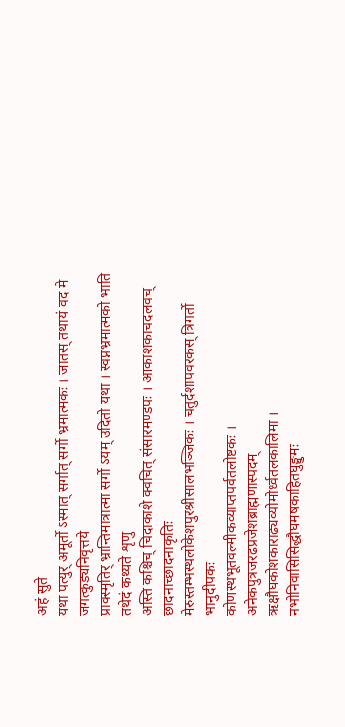अहं सुते
यथा पत्युर् अमूर्तो ऽस्मात् सर्गात् सर्गो भ्रमात्मकः । जातस् तथायं वद मे जगत्कुड्यनिवृत्तये
प्राक्स्मृतिर् भ्रान्तिमात्रात्मा सर्गो ऽयम् उदितो यथा । स्वप्नभ्रमात्मको भाति तथेदं कथ्यते शृणु
अस्ति कश्चिच् चिदाकाशे क्वचित् संसारमण्डपः । आकाशकाचदलवच् छादनाच्छादनाकृतिः
मेरुस्तम्भस्थलोकेशपुरश्रीसालभञ्जिकः । चतुर्दशापवरकस् त्रिगर्तो भानुदीपकः
कोणस्थभूतवल्मीकव्याप्तपर्वतलोष्टकः । अनेकपुत्रजरढप्रजेशब्राह्मणास्पदम्
ऋक्षौघकोशकाराढ्यव्योमोर्ध्वतलकालिमा । नभोनिवासिसिद्धौघमषकाहितघुङ्घुमः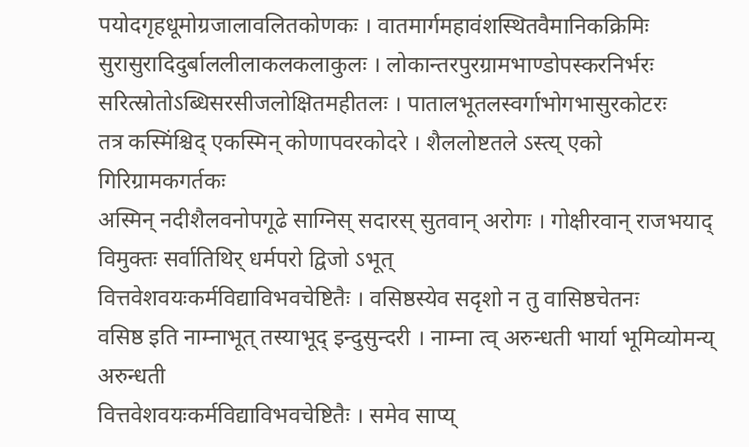पयोदगृहधूमोग्रजालावलितकोणकः । वातमार्गमहावंशस्थितवैमानिकक्रिमिः
सुरासुरादिदुर्बाललीलाकलकलाकुलः । लोकान्तरपुरग्रामभाण्डोपस्करनिर्भरः
सरित्स्रोतोऽब्धिसरसीजलोक्षितमहीतलः । पातालभूतलस्वर्गाभोगभासुरकोटरः
तत्र कस्मिंश्चिद् एकस्मिन् कोणापवरकोदरे । शैललोष्टतले ऽस्त्य् एको गिरिग्रामकगर्तकः
अस्मिन् नदीशैलवनोपगूढे साग्निस् सदारस् सुतवान् अरोगः । गोक्षीरवान् राजभयाद् विमुक्तः सर्वातिथिर् धर्मपरो द्विजो ऽभूत्
वित्तवेशवयःकर्मविद्याविभवचेष्टितैः । वसिष्ठस्येव सदृशो न तु वासिष्ठचेतनः
वसिष्ठ इति नाम्नाभूत् तस्याभूद् इन्दुसुन्दरी । नाम्ना त्व् अरुन्धती भार्या भूमिव्योमन्य् अरुन्धती
वित्तवेशवयःकर्मविद्याविभवचेष्टितैः । समेव साप्य्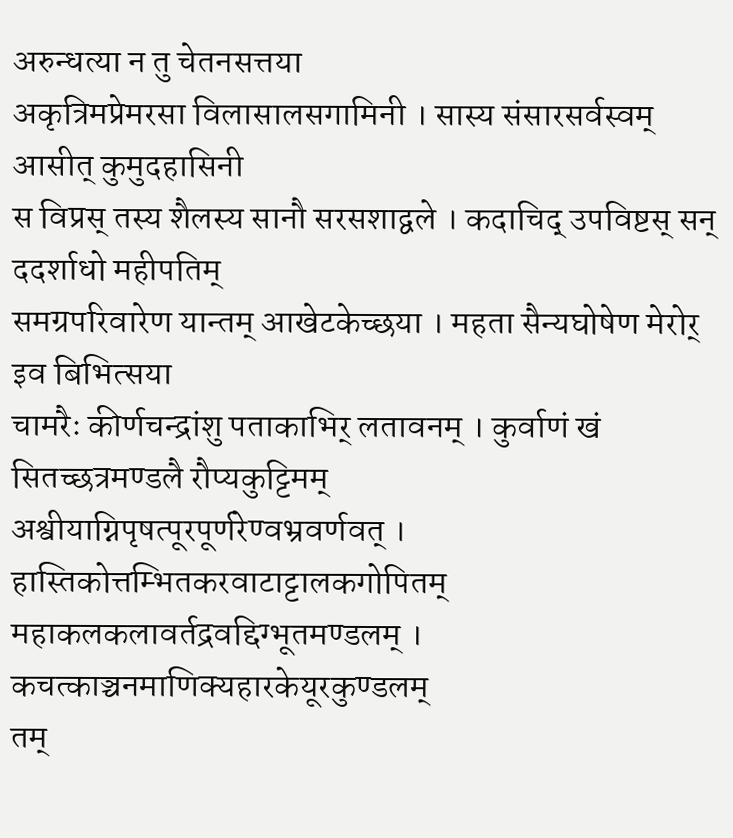अरुन्धत्या न तु चेतनसत्तया
अकृत्रिमप्रेमरसा विलासालसगामिनी । सास्य संसारसर्वस्वम् आसीत् कुमुदहासिनी
स विप्रस् तस्य शैलस्य सानौ सरसशाद्वले । कदाचिद् उपविष्टस् सन् ददर्शाधो महीपतिम्
समग्रपरिवारेण यान्तम् आखेटकेच्छया । महता सैन्यघोषेण मेरोर् इव बिभित्सया
चामरैः कीर्णचन्द्रांशु पताकाभिर् लतावनम् । कुर्वाणं खं सितच्छत्रमण्डलै रौप्यकुट्टिमम्
अश्वीयाग्निपृषत्पूरपूर्णरेण्वभ्रवर्णवत् । हास्तिकोत्तम्भितकरवाटाट्टालकगोपितम्
महाकलकलावर्तद्रवद्दिग्भूतमण्डलम् । कचत्काञ्चनमाणिक्यहारकेयूरकुण्डलम्
तम्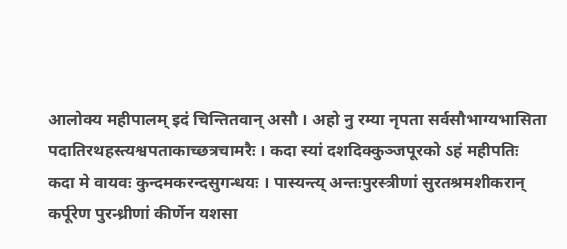आलोक्य महीपालम् इदं चिन्तितवान् असौ । अहो नु रम्या नृपता सर्वसौभाग्यभासिता
पदातिरथहस्त्यश्वपताकाच्छत्रचामरैः । कदा स्यां दशदिक्कुञ्जपूरको ऽहं महीपतिः
कदा मे वायवः कुन्दमकरन्दसुगन्धयः । पास्यन्त्य् अन्तःपुरस्त्रीणां सुरतश्रमशीकरान्
कर्पूरेण पुरन्ध्रीणां कीर्णेन यशसा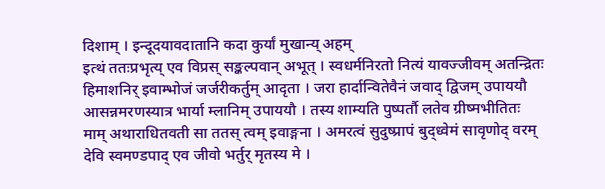दिशाम् । इन्दूदयावदातानि कदा कुर्यां मुखान्य् अहम्
इत्थं ततःप्रभृत्य् एव विप्रस् सङ्कल्पवान् अभूत् । स्वधर्मनिरतो नित्यं यावज्जीवम् अतन्द्रितः
हिमाशनिर् इवाम्भोजं जर्जरीकर्तुम् आदृता । जरा हार्दान्वितेवैनं जवाद् द्विजम् उपाययौ
आसन्नमरणस्यात्र भार्या म्लानिम् उपाययौ । तस्य शाम्यति पुष्पर्तौ लतेव ग्रीष्मभीतितः
माम् अथाराधितवती सा ततस् त्वम् इवाङ्गना । अमरत्वं सुदुष्प्रापं बुद्ध्वेमं सावृणोद् वरम्
देवि स्वमण्डपाद् एव जीवो भर्तुर् मृतस्य मे ।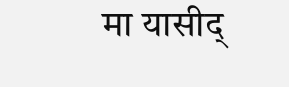मा यासीद्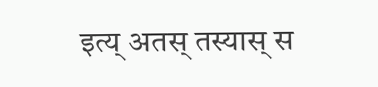इत्य् अतस् तस्यास् स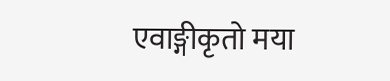एवाङ्गीकृतो मया